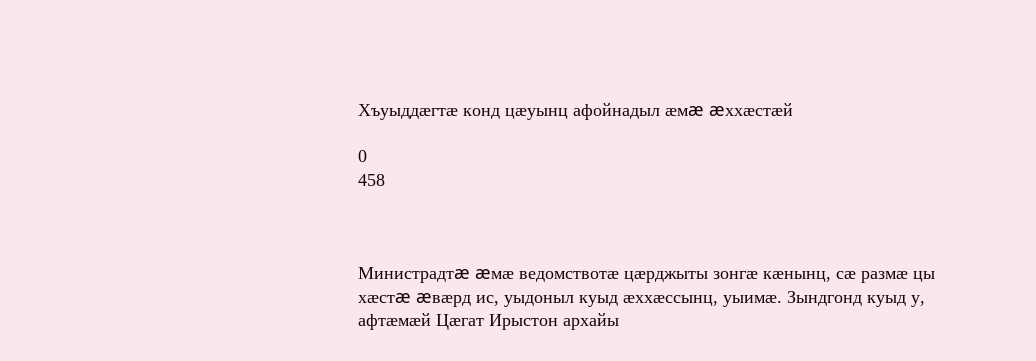Хъуыддæгтæ конд цæуынц афойнадыл æмæ æххæстæй

0
458



Министрадтæ æмæ ведомствотæ цæрджыты зонгæ кæнынц, сæ размæ цы хæстæ æвæрд ис, уыдоныл куыд æххæссынц, уыимæ. Зындгонд куыд у, афтæмæй Цæгат Ирыстон архайы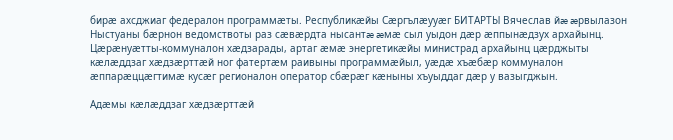бирæ ахсджиаг федералон программæты. Республикæйы Сæргълæууæг БИТАРТЫ Вячеслав йæ æрвылазон Ныстуаны бæрнон ведомствоты раз сæвæрдта нысантæ æмæ сыл уыдон дæр æппынæдзух архайынц. Цæрæнуæтты-коммуналон хæдзарады, артаг æмæ энергетикæйы министрад архайынц цæрджыты кæлæддзаг хæдзæрттæй ног фатертæм раивыны программæйыл, уæдæ хъæбæр коммуналон æппарæццæгтимæ кусæг регионалон оператор сбæрæг кæныны хъуыддаг дæр у вазыгджын.

Адæмы кæлæддзаг хæдзæрттæй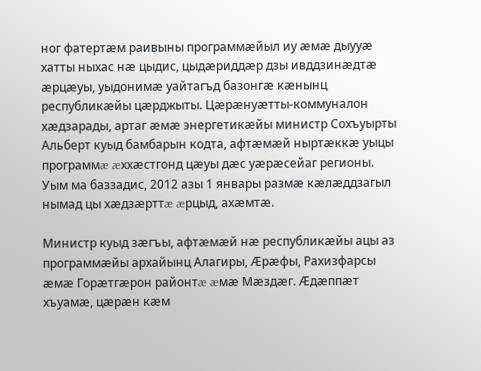ног фатертæм раивыны программæйыл иу æмæ дыууæ хатты ныхас нæ цыдис, цыдæриддæр дзы ивддзинæдтæ æрцæуы, уыдонимæ уайтагъд базонгæ кæнынц республикæйы цæрджыты. Цæрæнуæтты-коммуналон хæдзарады, артаг æмæ энергетикæйы министр Сохъуырты Альберт куыд бамбарын кодта, афтæмæй ныртæккæ уыцы программæ æххæстгонд цæуы дæс уæрæсейаг регионы. Уым ма баззадис, 2012 азы 1 январы размæ кæлæддзагыл нымад цы хæдзæрттæ æрцыд, ахæмтæ.

Министр куыд зæгъы, афтæмæй нæ республикæйы ацы аз программæйы архайынц Алагиры, Æрæфы, Рахизфарсы æмæ Горæтгæрон районтæ æмæ Мæздæг. Æдæппæт хъуамæ, цæрæн кæм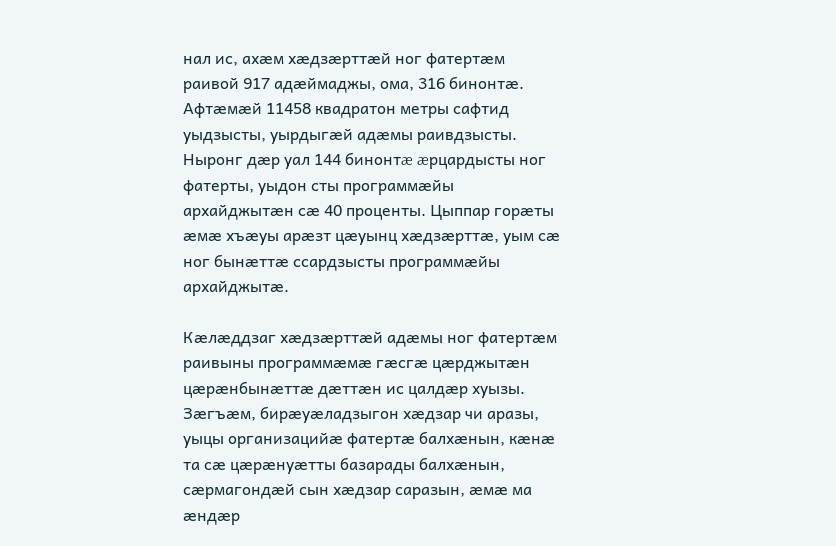нал ис, ахæм хæдзæрттæй ног фатертæм раивой 917 адæймаджы, ома, 316 бинонтæ. Афтæмæй 11458 квадратон метры сафтид уыдзысты, уырдыгæй адæмы раивдзысты. Ныронг дæр уал 144 бинонтæ æрцардысты ног фатерты, уыдон сты программæйы архайджытæн сæ 40 проценты. Цыппар горæты æмæ хъæуы арæзт цæуынц хæдзæрттæ, уым сæ ног бынæттæ ссардзысты программæйы архайджытæ.

Кæлæддзаг хæдзæрттæй адæмы ног фатертæм раивыны программæмæ гæсгæ цæрджытæн цæрæнбынæттæ дæттæн ис цалдæр хуызы. Зæгъæм, бирæуæладзыгон хæдзар чи аразы, уыцы организацийæ фатертæ балхæнын, кæнæ та сæ цæрæнуæтты базарады балхæнын, сæрмагондæй сын хæдзар саразын, æмæ ма æндæр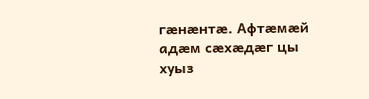гæнæнтæ. Афтæмæй адæм сæхæдæг цы хуыз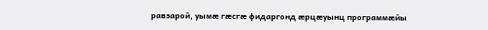равзарой, уымæ гæсгæ фидаргонд æрцæуынц программæйы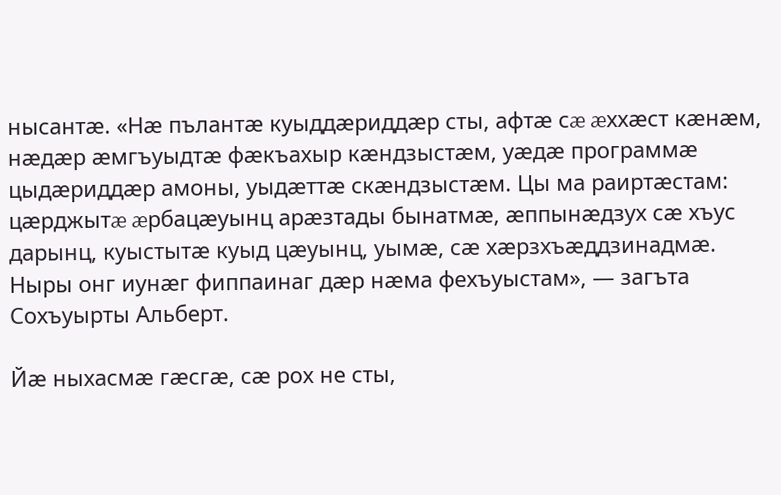нысантæ. «Нæ пълантæ куыддæриддæр сты, афтæ сæ æххæст кæнæм, нæдæр æмгъуыдтæ фæкъахыр кæндзыстæм, уæдæ программæ цыдæриддæр амоны, уыдæттæ скæндзыстæм. Цы ма раиртæстам: цæрджытæ æрбацæуынц арæзтады бынатмæ, æппынæдзух сæ хъус дарынц, куыстытæ куыд цæуынц, уымæ, сæ хæрзхъæддзинадмæ. Ныры онг иунæг фиппаинаг дæр нæма фехъуыстам», — загъта Сохъуырты Альберт.

Йæ ныхасмæ гæсгæ, сæ рох не сты,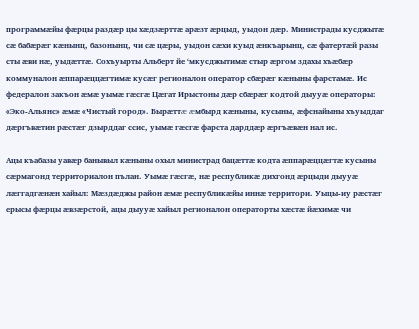программæйы фæрцы раздæр цы хæдзæрттæ арæзт æрцыд, уыдон дæр. Министрады кусджытæ сæ бабæрæг кæнынц, базонынц, чи сæ цæры, уыдон сæхи куыд æнкъарынц, сæ фатертæй разы сты æви нæ, уыдæттæ. Сохъуырты Альберт йе ‘мкусджытимæ стыр æргом здахы хъæбæр коммуналон æппарæццæгтимæ кусæг регионалон оператор сбæрæг кæныны фарстамæ. Ис федералон закъон æмæ уымæ гæсгæ Цæгат Ирыстоны дæр сбæрæг кодтой дыууæ операторы: «Эко-Альянс» æмæ «Чистый город». Бырæттæ æмбырд кæныны, кусыны, æфснайыны хъуыддаг дæргъвæтин рæстæг дзырддаг ссис, уымæ гæсгæ фарста дарддæр æргъæвæн нал ис.

Ацы къабазы уавæр банывыл кæныны охыл министрад бацæттæ кодта æппарæццæгтæ кусыны сæрмагонд территориалон пълан. Уымæ гæсгæ, нæ республикæ дихгонд æрцыди дыууæ лæггадгæнæн хайыл: Мæздæджы район æмæ республикæйы иннæ территори. Уыцы-иу рæстæг ерысы фæрцы æвзæрстой, ацы дыууæ хайыл регионалон операторты хæстæ йæхимæ чи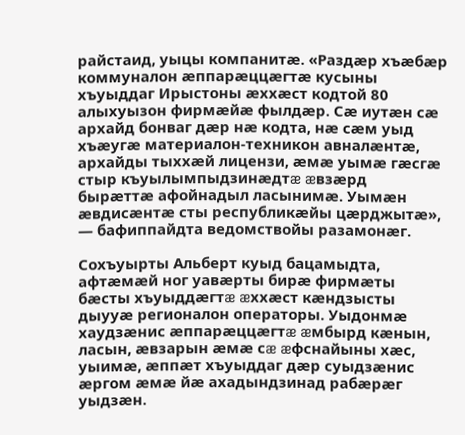райстаид, уыцы компанитæ. «Раздæр хъæбæр коммуналон æппарæццæгтæ кусыны хъуыддаг Ирыстоны æххæст кодтой 80 алыхуызон фирмæйæ фылдæр. Сæ иутæн сæ архайд бонваг дæр нæ кодта, нæ сæм уыд хъæугæ материалон-техникон авналæнтæ, архайды тыххæй лицензи, æмæ уымæ гæсгæ стыр къуылымпыдзинæдтæ æвзæрд бырæттæ афойнадыл ласынимæ. Уымæн æвдисæнтæ сты республикæйы цæрджытæ», — бафиппайдта ведомствойы разамонæг.

Сохъуырты Альберт куыд бацамыдта, афтæмæй ног уавæрты бирæ фирмæты бæсты хъуыддæгтæ æххæст кæндзысты дыууæ регионалон операторы. Уыдонмæ хаудзæнис æппарæццæгтæ æмбырд кæнын, ласын, æвзарын æмæ сæ æфснайыны хæс, уыимæ, æппæт хъуыддаг дæр суыдзæнис æргом æмæ йæ ахадындзинад рабæрæг уыдзæн.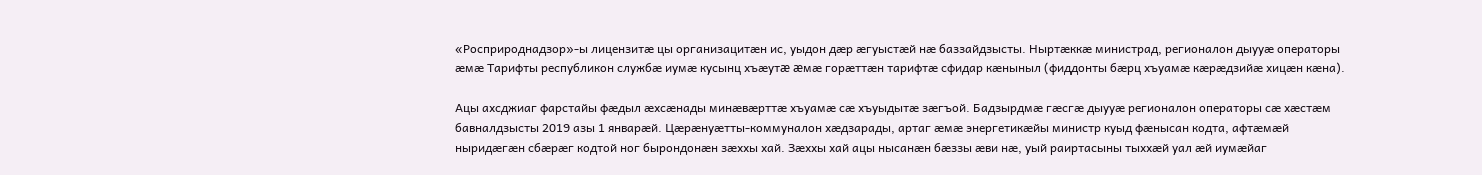«Росприроднадзор»-ы лицензитæ цы организацитæн ис, уыдон дæр æгуыстæй нæ баззайдзысты. Ныртæккæ министрад, регионалон дыууæ операторы æмæ Тарифты республикон службæ иумæ кусынц хъæутæ æмæ горæттæн тарифтæ сфидар кæныныл (фиддонты бæрц хъуамæ кæрæдзийæ хицæн кæна).

Ацы ахсджиаг фарстайы фæдыл æхсæнады минæвæрттæ хъуамæ сæ хъуыдытæ зæгъой. Бадзырдмæ гæсгæ дыууæ регионалон операторы сæ хæстæм бавналдзысты 2019 азы 1 январæй. Цæрæнуæтты-коммуналон хæдзарады, артаг æмæ энергетикæйы министр куыд фæнысан кодта, афтæмæй ныридæгæн сбæрæг кодтой ног бырондонæн зæххы хай. Зæххы хай ацы нысанæн бæззы æви нæ, уый раиртасыны тыххæй уал æй иумæйаг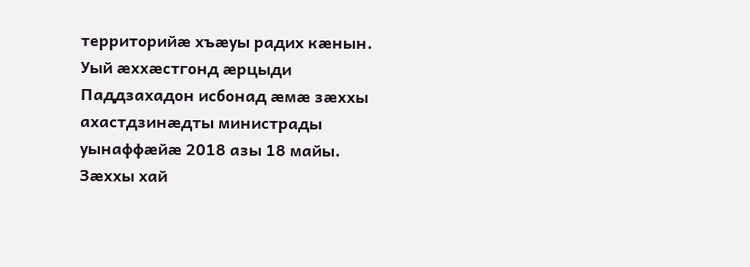территорийæ хъæуы радих кæнын. Уый æххæстгонд æрцыди Паддзахадон исбонад æмæ зæххы ахастдзинæдты министрады уынаффæйæ 2018 азы 18 майы. Зæххы хай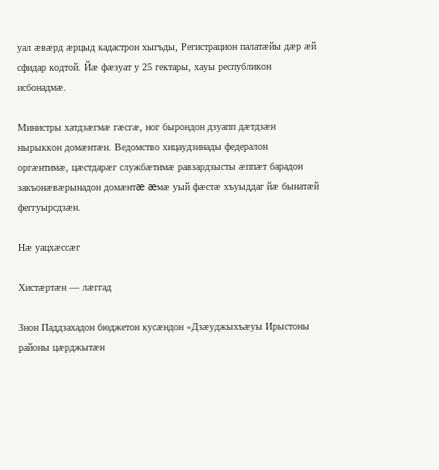уал æвæрд æрцыд кадастрон хыгъды, Регистрацион палатæйы дæр æй сфидар кодтой. Йæ фæзуат у 25 гектары, хауы республикон исбонадмæ.

Министры хатдзæгмæ гæсгæ, ног бырондон дзуапп дæтдзæн нырыккон домæнтæн. Ведомство хицаудзинады федералон оргæнтимæ, цæстдарæг службæтимæ равзардзысты æппæт барадон закъонæвæрынадон домæнтæ æмæ уый фæстæ хъуыддаг йæ бынатæй феггуырсдзæн.

Нæ уацхæссæг

Хистæртæн — лæггад

Знон Паддзахадон бюджетон кусæндон «Дзæуджыхъæуы Ирыстоны районы цæрджытæн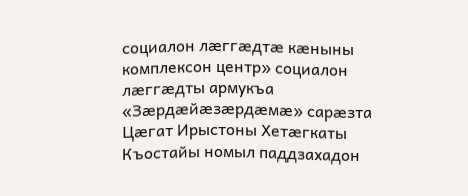социалон лæггæдтæ кæныны комплексон центр» социалон лæггæдты армукъа «Зæрдæйæзæрдæмæ» сарæзта Цæгат Ирыстоны Хетæгкаты Къостайы номыл паддзахадон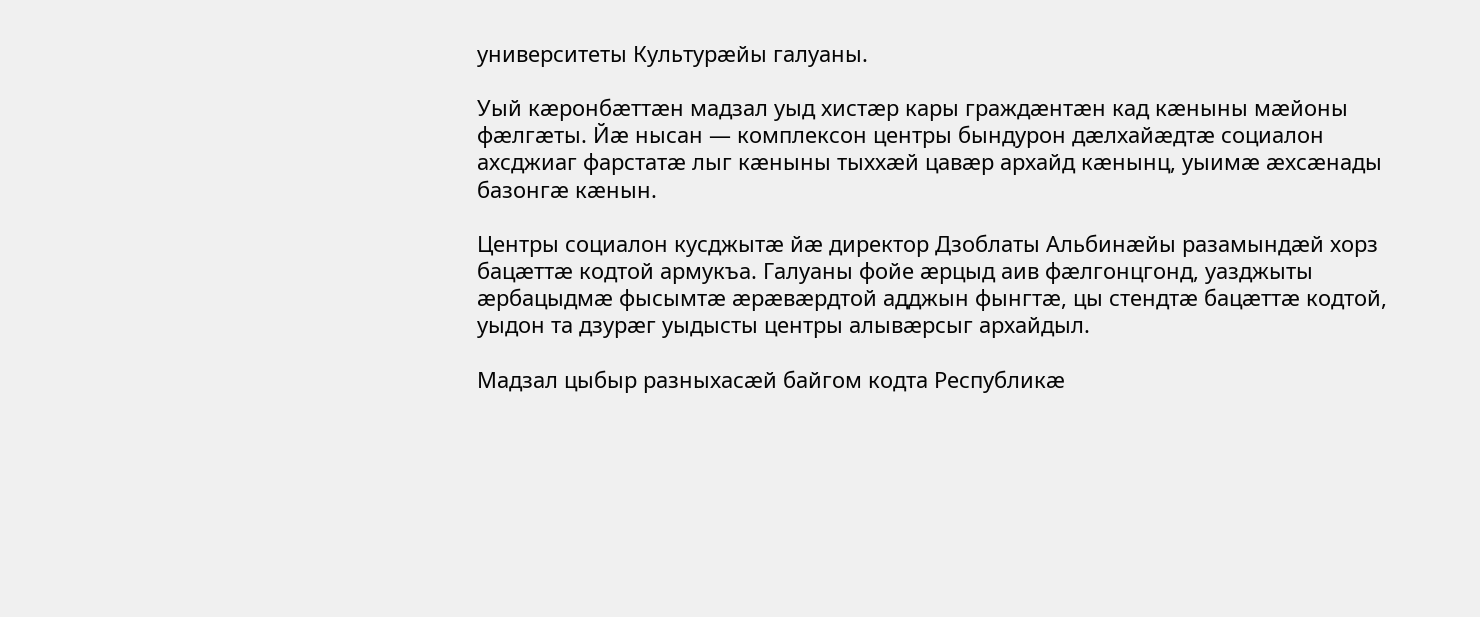университеты Культурæйы галуаны.

Уый кæронбæттæн мадзал уыд хистæр кары граждæнтæн кад кæныны мæйоны фæлгæты. Йæ нысан — комплексон центры бындурон дæлхайæдтæ социалон ахсджиаг фарстатæ лыг кæныны тыххæй цавæр архайд кæнынц, уыимæ æхсæнады базонгæ кæнын.

Центры социалон кусджытæ йæ директор Дзоблаты Альбинæйы разамындæй хорз бацæттæ кодтой армукъа. Галуаны фойе æрцыд аив фæлгонцгонд, уазджыты æрбацыдмæ фысымтæ æрæвæрдтой адджын фынгтæ, цы стендтæ бацæттæ кодтой, уыдон та дзурæг уыдысты центры алывæрсыг архайдыл.

Мадзал цыбыр разныхасæй байгом кодта Республикæ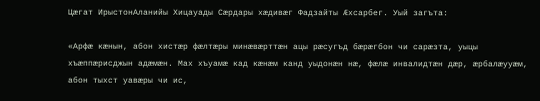Цæгат ИрыстонАланийы Хицауады Сæрдары хæдивæг Фадзайты Æхсарбег. Уый загъта:

«Арфæ кæнын, абон хистæр фæлтæры минæвæрттæн ацы рæсугъд бæрæгбон чи сарæзта, уыцы хъæппæрисджын адæмæн. Мах хъуамæ кад кæнæм канд уыдонæн нæ, фæлæ инвалидтæн дæр, æрбалæууæм, абон тыхст уавæры чи ис,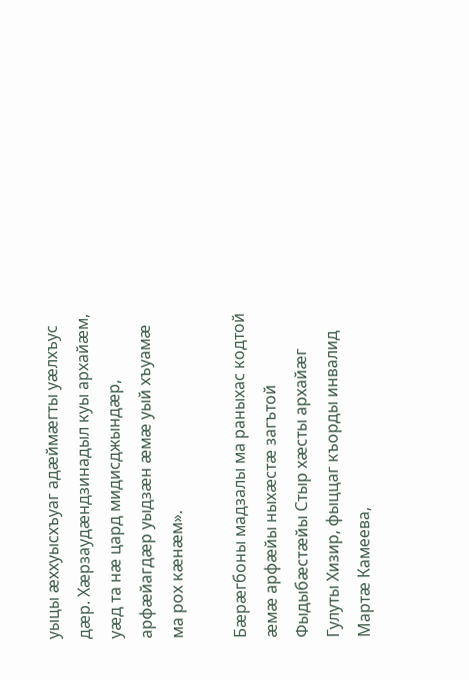уыцы æххуысхъуаг адæймæгты уæлхъус дæр. Хæрзаудæндзинадыл куы архайæм, уæд та нæ цард мидисджындæр, арфæйагдæр уыдзæн æмæ уый хъуамæ ма рох кæнæм».

Бæрæгбоны мадзалы ма раныхас кодтой æмæ арфæйы ныхæстæ загътой Фыдыбæстæйы Стыр хæсты архайæг Гулуты Хизир, фыццаг къорды инвалид Мартæ Камеева,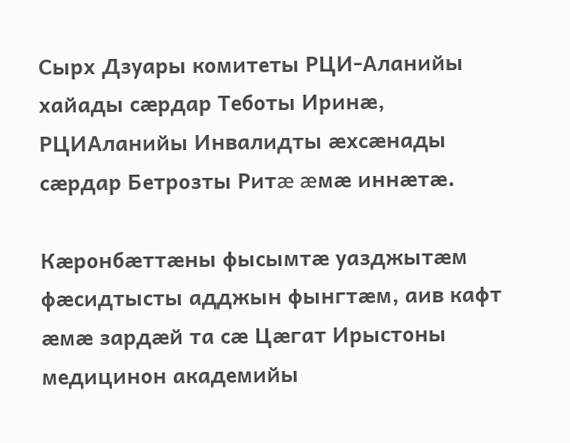Сырх Дзуары комитеты РЦИ-Аланийы хайады сæрдар Теботы Иринæ, РЦИАланийы Инвалидты æхсæнады сæрдар Бетрозты Ритæ æмæ иннæтæ.

Кæронбæттæны фысымтæ уазджытæм фæсидтысты адджын фынгтæм, аив кафт æмæ зардæй та сæ Цæгат Ирыстоны медицинон академийы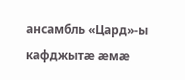ансамбль «Цард»-ы кафджытæ æмæ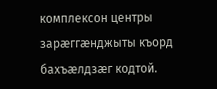комплексон центры зарæггæнджыты къорд бахъæлдзæг кодтой.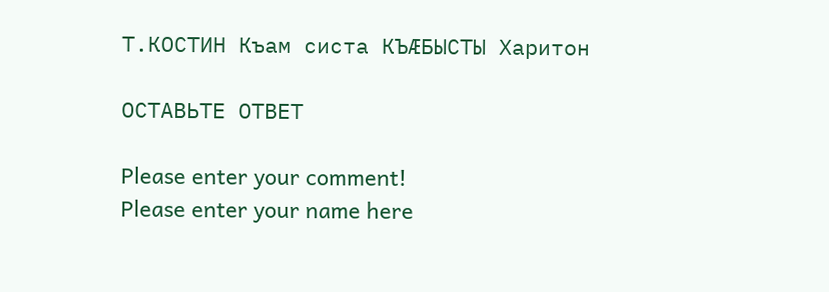Т.КОСТИН Къам систа КЪÆБЫСТЫ Харитон

ОСТАВЬТЕ ОТВЕТ

Please enter your comment!
Please enter your name here